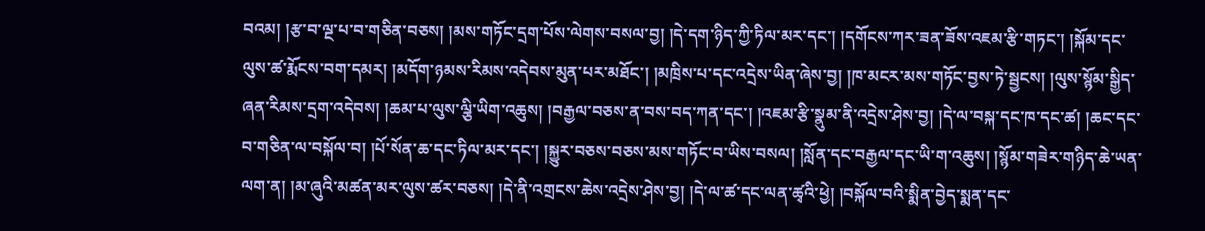བའམ། །རྩ་བ་ལྔ་པ་བ་གཅིན་བཅས། །མས་གཏོང་དྲག་པོས་ལེགས་བསལ་བྱ། །དེ་དག་ཉིད་ཀྱི་ཏིལ་མར་དང་། །དགོངས་ཀར་ཟན་ཟོས་འཇམ་རྩི་གཏང་། །སྐོམ་དང་ལུས་ཚ་རྨོངས་བག་དམར། །མདོག་ཉམས་རིམས་འདེབས་མུན་པར་མཐོང་། །མཁྲིས་པ་དང་འདྲེས་ཡིན་ཞེས་བྱ། །ཁ་མངར་མས་གཏོང་བྱས་ཏེ་སྦྱངས། །ལུས་སྙོམ་སྒྱིད་ཞན་རིམས་དྲག་འདེབས། །ཆམ་པ་ལུས་ལྕི་ཡིག་འཆུས། །བརྒྱལ་བཅས་ན་བས་བད་ཀན་དང་། །འཇམ་རྩི་སྣུམ་ནི་འདྲེས་ཤེས་བྱ། །དེ་ལ་བསྐ་དང་ཁ་དང་ཚ། །ཆང་དང་བ་གཅིན་ལ་བསྐོལ་བ། །པོ་སོན་ཆ་དང་ཏིལ་མར་དང་། །སྐྱུར་བཅས་བཅས་མས་གཏོང་བ་ཡིས་བསལ། །སློན་དང་བརྒྱལ་དང་ཡི་ག་འཆུས། །སྙོམ་གཟེར་གཉིད་ཆེ་ཡན་ལག་ན། །མ་ཞུའི་མཚན་མར་ལུས་ཚར་བཅས། །དེ་ནི་འགྲངས་ཆེས་འདྲེས་ཤེས་བྱ། །དེ་ལ་ཚ་དང་ལན་ཚྭའི་ཕྱེ། །བསྐོལ་བའི་སྨིན་བྱེད་སྨན་དང་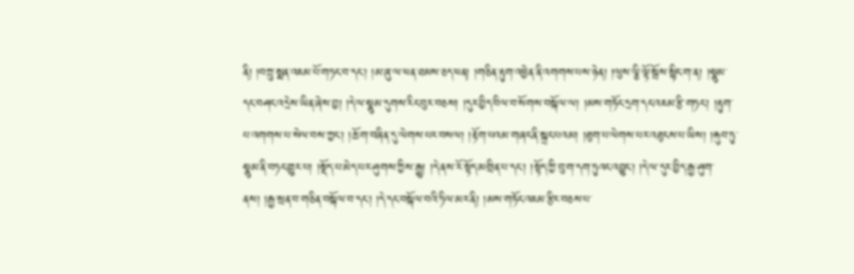ནི། །བཀྲུ་སྨན་འཇམ་པོ་གཏང་བ་དང་། །མ་ཞུ་ལ་ཕན་ཐམས་ཅད་ཕན། །གཅིན་རྟུག་འཕྱེན་ནི་འགགས་པས་ཉེན། །ལུས་ལྕི་ལྟོ་སྦོས་སྙིང་ག་ན། །སྣུམ་དང་བཤང་འདྲེས་ཡིན་ཞེས་བྱ། །དེ་ལ་སྣུམ་དུགས་རིང་བུར་བཅས། །དུར་བྱིད་བིལ་བ་སོགས་བསྐོལ་ལ། །མས་གཏོང་དྲག་དང་འཇམ་རྩི་གཏང་། །རྟུག་པ་འགགས་པ་སེལ་བས་ཀྱང་། །ཆོ་ག་བཞིན་དུ་ལེགས་པར་བསལ། །རྟོག་པའམ་གཞང་ནི་སྐྲང་པའམ། །ཐུག་པ་ལེགས་པར་འཐུངས་པ་ཡིས། །རྐུབ་ཏུ་སྣུམ་ནི་བཏང་གྱུར་པ། །སྡོད་པ་མེད་པར་ཤུགས་ཀྱིས་རྒྱུ། །དེ་ནས་རོ་སྟོད་མགྲིན་པ་དང་། །སྟོད་ཀྱི་བུ་ག་དག་ཏུའང་འབྱུང་། །དེ་ལ་དུར་བྱིད་རྒྱ་ཤུག་ནས། །རྒྱ་སྲན་བ་གཅིན་བསྐོལ་བ་དང་། །དེ་དང་བསྐོལ་བའི་ཏིལ་མར་ནི། །མས་གཏོང་འཇམ་རྩིར་བཅས་པ་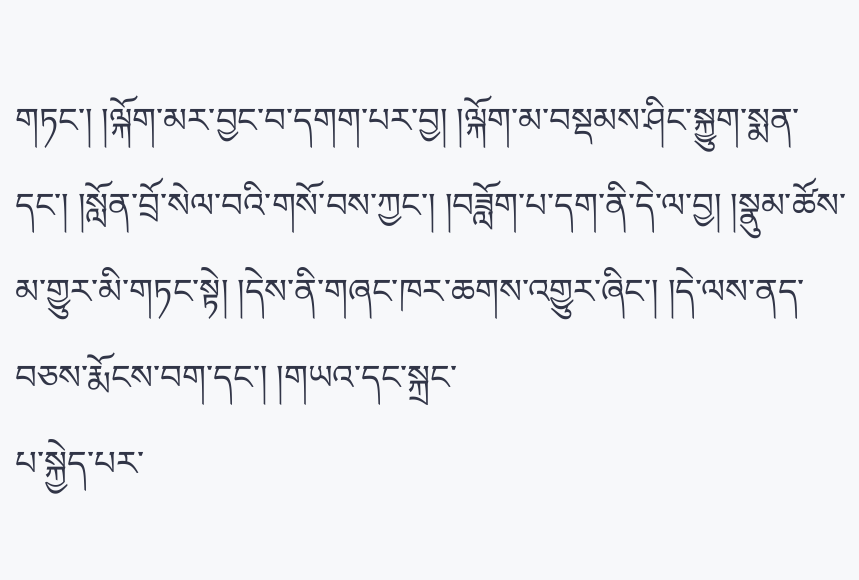གཏང་། །ལྐོག་མར་བྱང་བ་དགག་པར་བྱ། །ལྐོག་མ་བསྡམས་ཤིང་སྐྱུག་སྨན་དང་། །སློན་བྲོ་སེལ་བའི་གསོ་བས་ཀྱང་། །བཟློག་པ་དག་ནི་དེ་ལ་བྱ། །སྣུམ་ཚོས་མ་གྱུར་མི་གཏང་སྟེ། །དེས་ནི་གཞང་ཁར་ཆགས་འགྱུར་ཞིང་། །དེ་ལས་ནད་བཅས་རྨོངས་བག་དང་། །གཡའ་དང་སྐྲང་
པ་སྐྱེད་པར་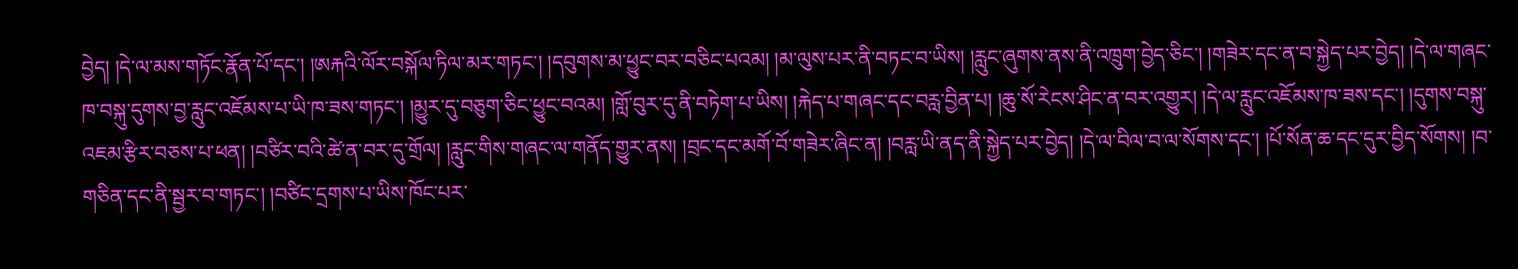བྱེད། །དེ་ལ་མས་གཏོང་རྣོན་པོ་དང་། །ཨརྐའི་ལོར་བསྐོལ་ཏིལ་མར་གཏང་། །དབུགས་མ་ཕྱུང་བར་བཅིང་པའམ། །མ་ལུས་པར་ནི་བཏང་བ་ཡིས། །རླུང་ཞུགས་ནས་ནི་འཁྲུག་བྱེད་ཅིང་། །གཟེར་དང་ན་བ་སྐྱེད་པར་བྱེད། །དེ་ལ་གཞང་ཁ་བསྐུ་དུགས་བྱ་རླུང་འཇོམས་པ་ཡི་ཁ་ཟས་གཏང་། །མྱུར་དུ་བཅུག་ཅིང་ཕྱུང་བའམ། །གློ་བུར་དུ་ནི་བཏེག་པ་ཡིས། །རྐེད་པ་གཞང་དང་བརླ་བྱིན་པ། །ཆུ་སོ་རེངས་ཤིང་ན་བར་འགྱུར། །དེ་ལ་རླུང་འཇོམས་ཁ་ཟས་དང་། །དུགས་བསྐུ་འཇམ་རྩིར་བཅས་པ་ཕན། །བཙིར་བའི་ཚེ་ན་བར་དུ་གྲོལ། །རླུང་གིས་གཞང་ལ་གནོད་གྱུར་ནས། །བྲང་དང་མགོ་བོ་གཟེར་ཞིང་ན། །བརླ་ཡི་ནད་ནི་སྐྱེད་པར་བྱེད། །དེ་ལ་བིལ་བ་ལ་སོགས་དང་། །པོ་སོན་ཆ་དང་དུར་བྱིད་སོགས། །བ་གཅིན་དང་ནི་སྦྱར་བ་གཏང་། །བཙིང་དྲགས་པ་ཡིས་ཁོང་པར་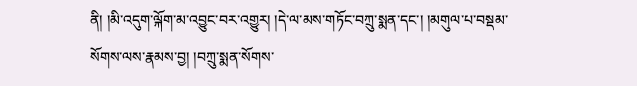ནི། །མི་འདུག་ལྐོག་མ་འབྱུང་བར་འགྱུར། །དེ་ལ་མས་གཏོང་བཀྲུ་སྨན་དང་། །མགུལ་པ་བསྡམ་སོགས་ལས་རྣམས་བྱ། །བཀྲུ་སྨན་སོགས་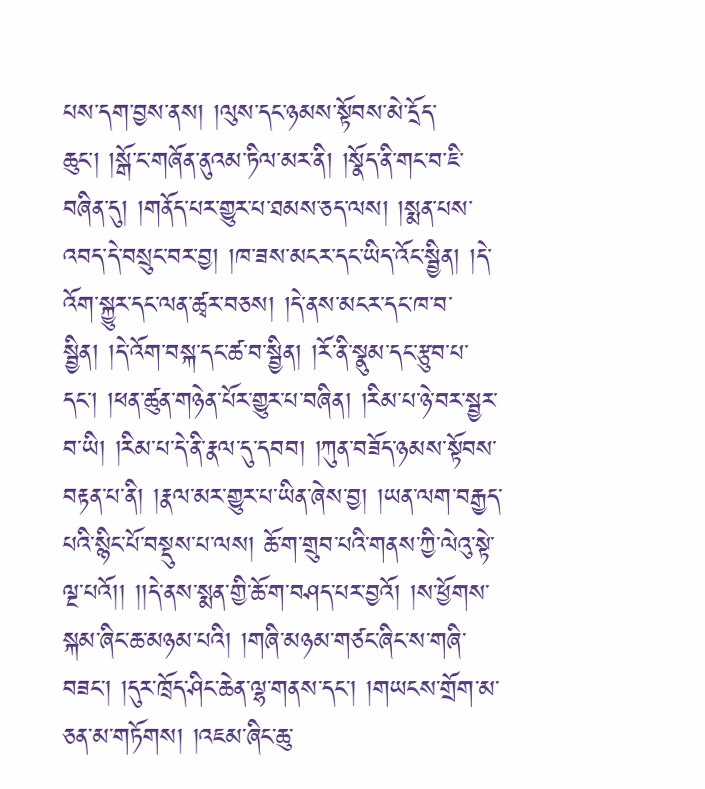པས་དག་བྱས་ནས། །ལུས་དང་ཉམས་སྟོབས་མེ་དྲོད་ཆུང་། །སྒོ་ང་གཞོན་ནུའམ་ཏིལ་མར་ནི། །སྣོད་ནི་གང་བ་ཇི་བཞིན་དུ། །གནོད་པར་གྱུར་པ་ཐམས་ཅད་ལས། །སྨན་པས་འབད་དེ་བསྲུང་བར་བྱ། །ཁ་ཟས་མངར་དང་ཡིད་འོང་སྦྱིན། །དེ་འོག་སྐྱུར་དང་ལན་ཚྭར་བཅས། །དེ་ནས་མངར་དང་ཁ་བ་སྦྱིན། །དེ་འོག་བསྐ་དང་ཚ་བ་སྦྱིན། །རོ་ནི་སྣུམ་དང་རྩུབ་པ་དང་། །ཕན་ཚུན་གཉེན་པོར་གྱུར་པ་བཞིན། །རིམ་པ་ཉེ་བར་སྦྱར་བ་ཡི། །རིམ་པ་དེ་ནི་རྣལ་དུ་དབབ། །ཀུན་བཟོད་ཉམས་སྟོབས་བརྟན་པ་ནི། །རྣལ་མར་གྱུར་པ་ཡིན་ཞེས་བྱ། །ཡན་ལག་བརྒྱད་པའི་སྙིང་པོ་བསྡུས་པ་ལས། ཆོ་ག་གྲུབ་པའི་གནས་ཀྱི་ལེའུ་སྟེ་ལྔ་པའོ།། །།དེ་ནས་སྨན་གྱི་ཆོ་ག་བཤད་པར་བྱའོ། །ས་ཕྱོགས་སྐམ་ཞིང་ཆ་མཉམ་པའི། །གཞི་མཉམ་གཙང་ཞིང་ས་གཞི་བཟང་། །དུར་ཁྲོད་ཤིང་ཆེན་ལྷ་གནས་དང་། །གཡངས་གྲོག་མ་ཅན་མ་གཏོགས། །འཇམ་ཞིང་ཆུ་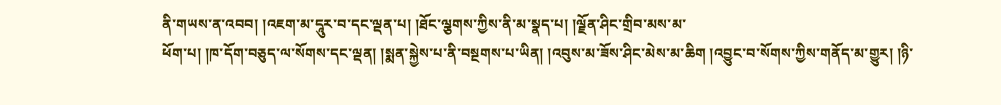ནི་གཡས་ན་འབབ། །འཇག་མ་དཱུར་བ་དང་ལྡན་པ། །ཐོང་ལྕགས་ཀྱིས་ནི་མ་སྣད་པ། །ལྗོན་ཤིང་གྲིབ་མས་མ་
ཕོག་པ། །ཁ་དོག་བཅུད་ལ་སོགས་དང་ལྡན། །སྨན་སྐྱེས་པ་ནི་བསྔགས་པ་ཡིན། །འབུས་མ་ཟོས་ཤིང་མེས་མ་ཆིག །འབྱུང་བ་སོགས་ཀྱིས་གནོད་མ་གྱུར། །ཉི་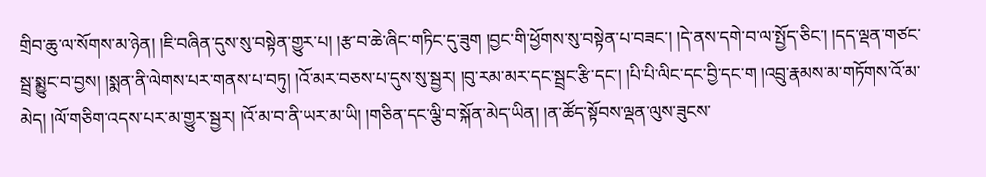གྲིབ་ཆུ་ལ་སོགས་མ་ཉེན། །ཇི་བཞིན་དུས་སུ་བསྟེན་གྱུར་པ། །རྩ་བ་ཆེ་ཞིང་གཏིང་དུ་ཟུག །བྱང་གི་ཕྱོགས་སུ་བསྟེན་པ་བཟང་། །དེ་ནས་དགེ་བ་ལ་སྤྱོད་ཅིང་། །དད་ལྡན་གཙང་སྦྲ་སྨྱུང་བ་བྱས། །སྨན་ནི་ལེགས་པར་གནས་པ་བཏུ། །འོ་མར་བཅས་པ་དུས་སུ་སྦྱར། །བུ་རམ་མར་དང་སྦྲང་རྩི་དང་། །པི་པི་ལིང་དང་བྱི་དང་ག །འབྲུ་རྣམས་མ་གཏོགས་འོ་མ་མེད། །ལོ་གཅིག་འདས་པར་མ་གྱུར་སྦྱར། །འོ་མ་བ་ནི་ཡར་མ་ཡི། །གཅིན་དང་ལྕི་བ་སྐོན་མེད་ཡིན། །ན་ཚོད་སྟོབས་ལྡན་ལུས་ཟུངས་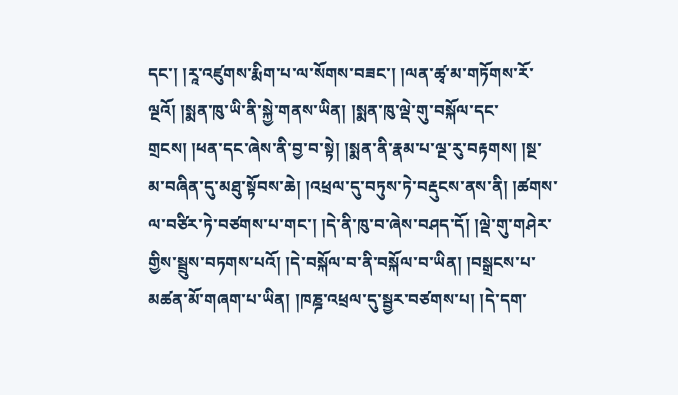དང་། །རཱ་འཛུགས་རྨིག་པ་ལ་སོགས་བཟང་། །ལན་ཚྭ་མ་གཏོགས་རོ་ལྔའོ། །སྨན་ཁུ་ཡི་ནི་སྐྱེ་གནས་ཡིན། །སྨན་ཁུ་ལྡེ་གུ་བསྐོལ་དང་གྲངས། །ཕན་དང་ཞེས་ནི་བྱ་བ་སྟེ། །སྨན་ནི་རྣམ་པ་ལྔ་རུ་བརྟགས། །སྔ་མ་བཞིན་དུ་མཐུ་སྟོབས་ཆེ། །འཕྲལ་དུ་བཏུས་ཏེ་བརྡུངས་ནས་ནི། །ཚགས་ལ་བཙིར་ཏེ་བཙགས་པ་གང་། །དེ་ནི་ཁུ་བ་ཞེས་བཤད་དོ། །ལྡེ་གུ་གཤེར་གྱིས་སྦྲུས་བཏགས་པའོ། །དེ་བསྐོལ་བ་ནི་བསྐོལ་བ་ཡིན། །བསྒྲངས་པ་མཚན་མོ་གཞག་པ་ཡིན། །ཁཎྜ་འཕྲལ་དུ་སྦྱར་བཙགས་པ། །དེ་དག་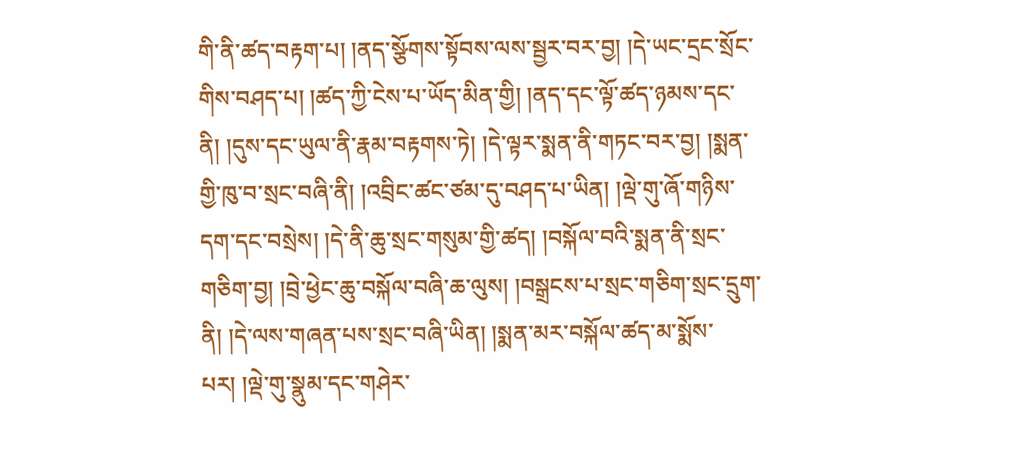གི་ནི་ཚད་བརྟག་པ། །ནད་སྩོགས་སྟོབས་ལས་སྦྱར་བར་བྱ། །དེ་ཡང་དྲང་སྲོང་གིས་བཤད་པ། །ཚད་ཀྱི་ངེས་པ་ཡོད་མིན་གྱི། །ནད་དང་ལྟོ་ཚད་ཉམས་དང་ནི། །དུས་དང་ཡུལ་ནི་རྣམ་བརྟགས་ཏེ། །དེ་ལྟར་སྨན་ནི་གཏང་བར་བྱ། །སྨན་གྱི་ཁུ་བ་སྲང་བཞི་ནི། །འབྲིང་ཚང་ཙམ་དུ་བཤད་པ་ཡིན། །ལྡེ་གུ་ཞོ་གཉིས་དག་དང་བསྲེས། །དེ་ནི་ཆུ་སྲང་གསུམ་གྱི་ཚད། །བསྐོལ་བའི་སྨན་ནི་སྲང་གཅིག་བྱ། །བྲེ་ཕྱེང་ཆུ་བསྐོལ་བཞི་ཆ་ལུས། །བསྒྲངས་པ་སྲང་གཅིག་སྲང་དྲུག་ནི། །དེ་ལས་གཞན་པས་སྲང་བཞི་ཡིན། །སྨན་མར་བསྐོལ་ཚད་མ་སྨོས་པར། །ལྡེ་གུ་སྣུམ་དང་གཤེར་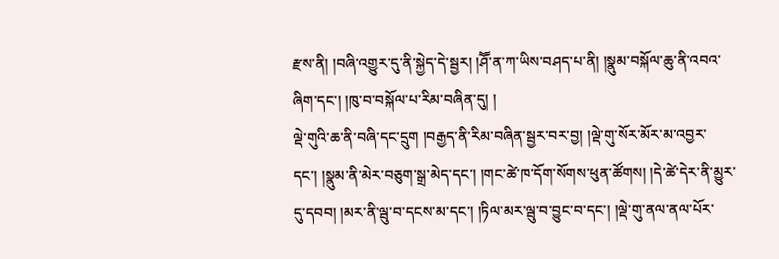རྫས་ནི། །བཞི་འགྱུར་དུ་ནི་སྐྱེད་དེ་སྦྱར། །ཤཽ་ན་ཀ་ཡིས་བཤད་པ་ནི། །སྣུམ་བསྐོལ་ཆུ་ནི་འབའ་ཞིག་དང་། །ཁུ་བ་བསྐོལ་པ་རིམ་བཞིན་དུ། །
ལྡེ་གུའི་ཆ་ནི་བཞི་དང་དྲུག །བརྒྱད་ནི་རིམ་བཞིན་སྦྱར་བར་བྱ། །ལྡེ་གུ་སོར་མོར་མ་འབྱར་དང་། །སྣུམ་ནི་མེར་བཅུག་སྒྲ་མེད་དང་། །གང་ཚེ་ཁ་དོག་སོགས་ཕུན་ཚོགས། །དེ་ཚེ་དེར་ནི་མྱུར་དུ་དབབ། །མར་ནི་ལྦུ་བ་དངས་མ་དང་། །ཏིལ་མར་ལྦུ་བ་བྱུང་བ་དང་། །ལྡེ་གུ་ནལ་ནལ་པོར་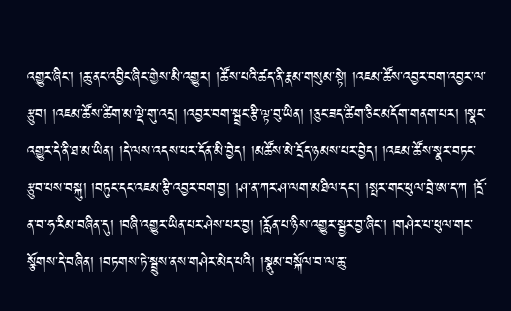འགྱུར་ཞིང་། །ཆུ་ནང་འབྱིང་ཞིང་གྱེས་མི་འགྱུར། །ཚོས་པའི་ཚད་ནི་རྣམ་གསུམ་སྟེ། །འཇམ་ཚོས་འབྱར་བག་འབྱར་ལ་རྩུབ། །འཇམ་ཚོས་ཚིག་མ་ལྡེ་གུ་འདྲ། །འབྱར་བག་སྦྲང་རྩི་ལྟ་བུ་ཡིན། །ཅུང་ཟད་ཚིག་ཅིང་མདོག་གནག་པར། །སྣང་འགྱུར་དེ་ནི་ཐ་མ་ཡིན། །དེ་ལས་འདས་པར་དོན་མི་བྱེད། །མཚོས་མེ་དྲོད་ཉམས་པར་བྱེད། །འཇམ་ཚོས་སྣར་བཏང་རྩུབ་པས་བསྐུ། །བཏུང་དང་འཇམ་རྩི་འབྱར་བག་བྱ། །ཤ་ན་ཀར་ཤ་ལག་མཐིལ་དང་། །སྤར་གང་ཕུལ་བྲེ་ཨ་ད་ཀ །དྲོ་ན་བ་ཧ་རིམ་བཞིན་དུ། །བཞི་འགྱུར་ཡིན་པར་ཤེས་པར་བྱ། །རློན་པ་ཉིས་འགྱུར་སྦྱར་བྱ་ཞིང་། །གཤེར་པ་ཕུལ་གང་སྩོགས་དེ་བཞིན། །བཏགས་ཏེ་སྦྲུས་ནས་གཤེར་མེད་པའི། །སྣུམ་བསྐོལ་བ་ལ་ཆུ་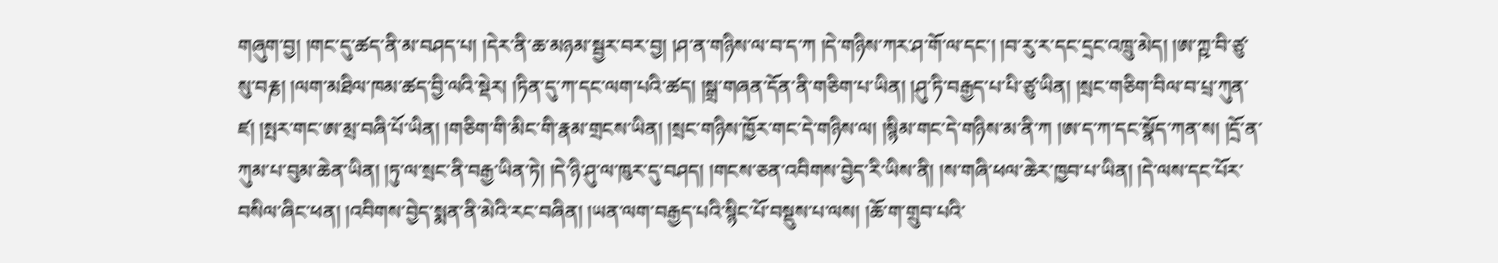གཞུག་བྱ། །གང་དུ་ཚད་ནི་མ་བཤད་པ། །དེར་ནི་ཆ་མཉམ་སྦྱར་བར་བྱ། །ཤ་ན་གཉིས་ལ་བ་ད་ཀ །དེ་གཉིས་ཀར་ཤ་གོ་ལ་དང་། །བ་རུ་ར་དང་དྲང་འཁྲུ་མེད། །ཨ་ཀྵ་བི་ཙུ་སུ་བརྞ། །ལག་མཐིལ་ཁམ་ཚད་བྱི་ལའི་སྡེར། །ཏིན་དུ་ཀ་དང་ལག་པའི་ཚད། །སྒྲ་གཞན་དོན་ནི་གཅིག་པ་ཡིན། །ཤུ་ཏི་བརྒྱད་པ་པི་ཙུ་ཡིན། །སྲང་གཅིག་བིལ་བ་པྲ་ཀུན་ཛ། །སྤར་གང་ཨ་མྲ་བཞི་པོ་ཡིན། །གཅིག་གི་མིང་གི་རྣམ་གྲངས་ཡིན། །སྲང་གཉིས་ཁྱོར་གང་དེ་གཉིས་ལ། །སྙིམ་གང་དེ་གཉིས་མ་ནི་ཀ །ཨ་ད་ཀ་དང་སྣོད་ཀན་ས། །དྲོ་ན་ཀུམ་པ་བུམ་ཆེན་ཡིན། །ཏུ་ལ་སྲང་ནི་བརྒྱ་ཡིན་ཏེ། །དེ་ཉི་ཤུ་ལ་ཁུར་དུ་བཤད། །གངས་ཅན་འབིགས་བྱེད་རི་ཡིས་ནི། །ས་གཞི་ཕལ་ཆེར་ཁྱབ་པ་ཡིན། །དེ་ལས་དང་པོར་བསིལ་ཞིང་ཕན། །འབིགས་བྱེད་སྨན་ནི་མེའི་རང་བཞིན། །ཡན་ལག་བརྒྱད་པའི་སྙིང་པོ་བསྡུས་པ་ལས། །ཆོ་ག་གྲུབ་པའི་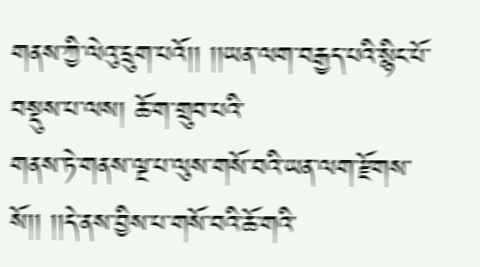གནས་ཀྱི་ལེའུ་དྲུག་པའོ།། །།ཡན་ལག་བརྒྱད་པའི་སྙིང་པོ་བསྡུས་པ་ལས། ཆོ་ག་གྲུབ་པའི་
གནས་ཏེ་གནས་ལྔ་པ་ལུས་གསོ་བའི་ཡན་ལག་རྫོགས་སོ།། །།དེ་ནས་བྱིས་པ་གསོ་བའི་ཆོ་གའི་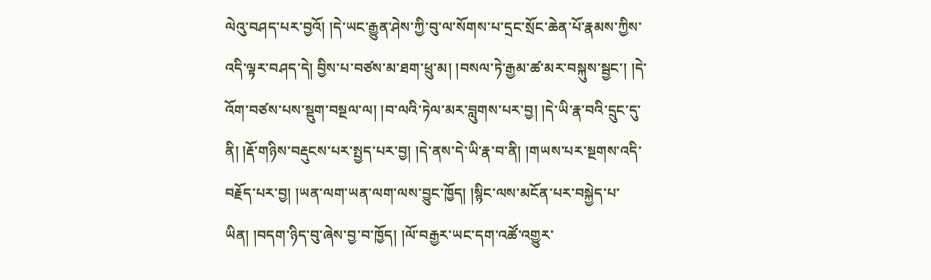ལེའུ་བཤད་པར་བྱའོ། །དེ་ཡང་རྒྱུན་ཤེས་ཀྱི་བུ་ལ་སོགས་པ་དྲང་སྲོང་ཆེན་པོ་རྣམས་ཀྱིས་འདི་ལྟར་བཤད་དེ། བྱིས་པ་བཙས་མ་ཐག་ཕྲུ་མ། །བསལ་ཏེ་རྒྱམ་ཚ་མར་བསྐུས་སྦྱང་། །དེ་འོག་བཙས་པས་སྡུག་བསྔལ་ལ། །བ་ལའི་ཏེལ་མར་བླུགས་པར་བྱ། །དེ་ཡི་རྣ་བའི་དྲུང་དུ་ནི། །རྡོ་གཉིས་བརྡུངས་པར་སྤྱད་པར་བྱ། །དེ་ནས་དེ་ཡི་རྣ་བ་ནི། །གཡས་པར་སྔགས་འདི་བརྗོད་པར་བྱ། །ཡན་ལག་ཡན་ལག་ལས་བྱུང་ཁྱོད། །སྙིང་ལས་མངོན་པར་བསྐྱེད་པ་ཡིན། །བདག་ཉིད་བུ་ཞེས་བྱ་བ་ཁྱོད། །ལོ་བརྒྱར་ཡང་དག་འཚོ་འགྱུར་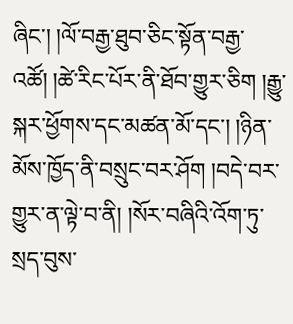ཞིང་། །ལོ་བརྒྱ་ཐུབ་ཅིང་སྟོན་བརྒྱ་འཚོ། །ཚེ་རིང་པོར་ནི་ཐོབ་གྱུར་ཅིག །རྒྱུ་སྐར་ཕྱོགས་དང་མཚན་མོ་དང་། །ཉིན་མོས་ཁྱོད་ནི་བསྲུང་བར་ཤོག །བདེ་བར་གྱུར་ན་ལྟེ་བ་ནི། །སོར་བཞིའི་འོག་ཏུ་སྲད་བུས་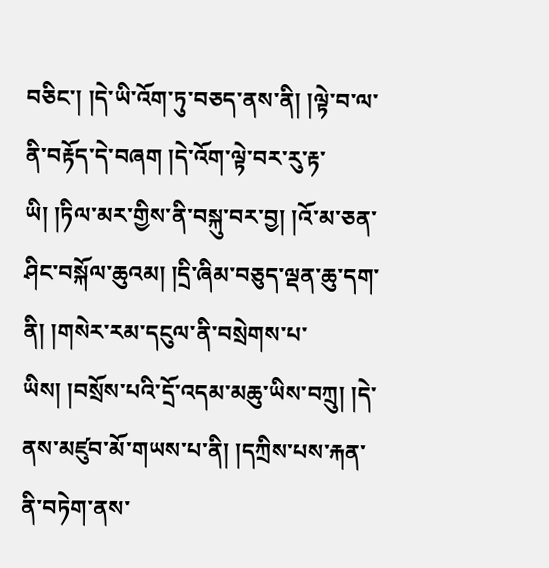བཅིང་། །དེ་ཡི་འོག་ཏུ་བཅད་ནས་ནི། །ལྟེ་བ་ལ་ནི་བརྟོད་དེ་བཞག །དེ་འོག་ལྟེ་བར་རུ་རྟ་ཡི། །ཏིལ་མར་གྱིས་ནི་བསྐུ་བར་བྱ། །འོ་མ་ཅན་ཤིང་བསྐོལ་ཆུའམ། །དྲི་ཞིམ་བཅུད་ལྡན་ཆུ་དག་ནི། །གསེར་རམ་དངུལ་ནི་བསྲེགས་པ་ཡིས། །བསྲོས་པའི་དྲོ་འདམ་མཆུ་ཡིས་བཀྲུ། །དེ་ནས་མཛུབ་མོ་གཡས་པ་ནི། །དཀྲིས་པས་རྐན་ནི་བཏེག་ནས་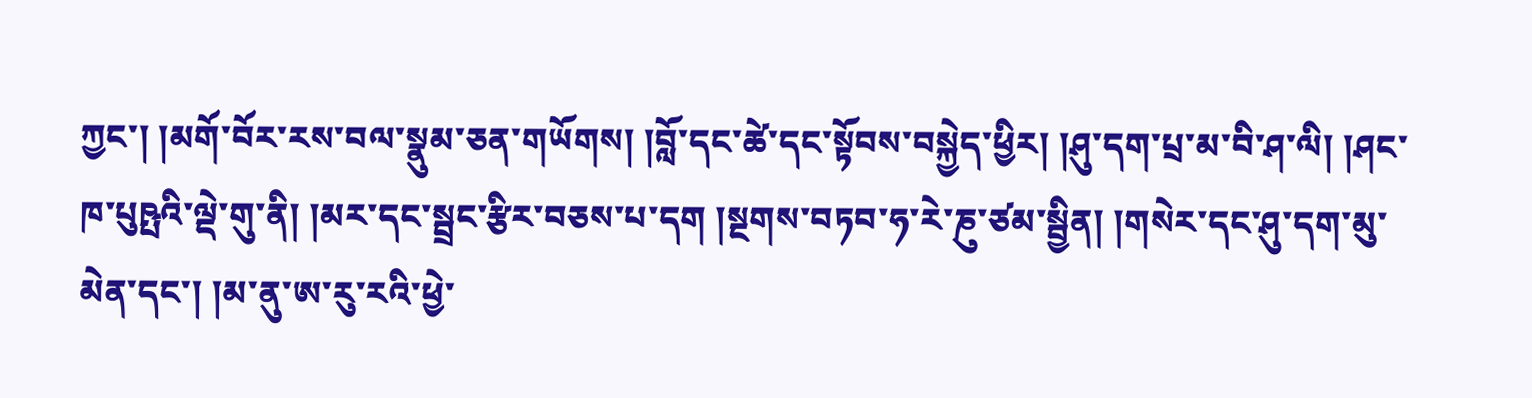ཀྱང་། །མགོ་བོར་རས་བལ་སྣུམ་ཅན་གཡོགས། །བློ་དང་ཚེ་དང་སྟོབས་བསྐྱེད་ཕྱིར། །ཤུ་དག་པྲ་མ་བི་ཤ་ལི། །ཤང་ཁ་པུཥྤའི་ལྡེ་གུ་ནི། །མར་དང་སྦྲང་རྩིར་བཅས་པ་དག །སྔགས་བཏབ་ཧ་རེ་ཎུ་ཙམ་སྦྱིན། །གསེར་དང་ཤུ་དག་མུ་མེན་དང་། །མ་ནུ་ཨ་རུ་རའི་ཕྱེ་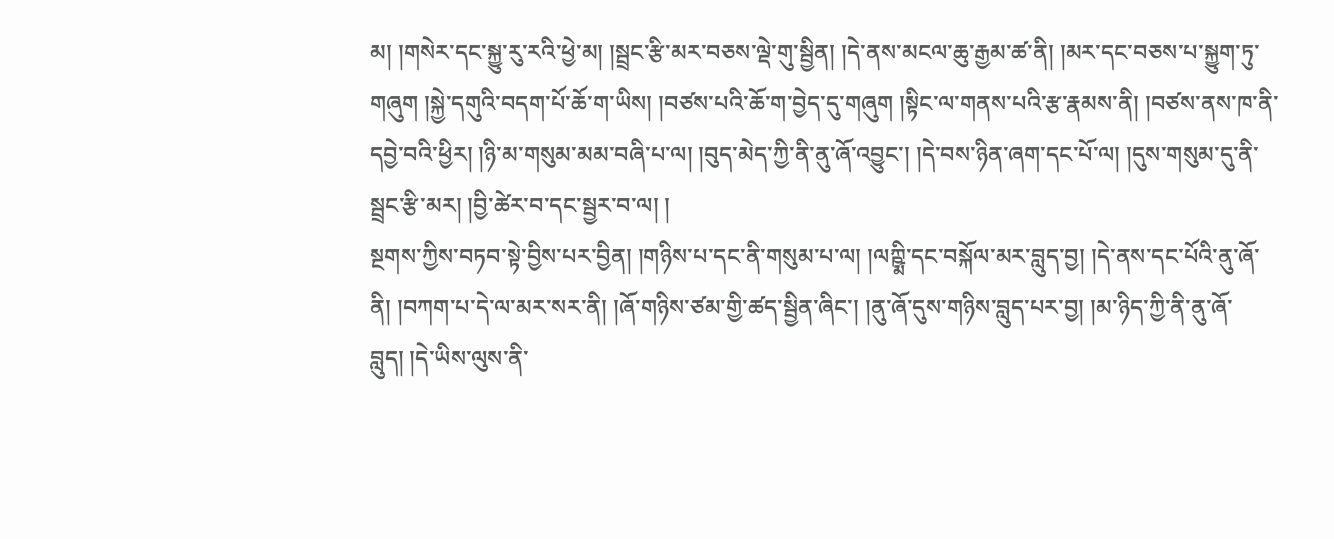མ། །གསེར་དང་སྐྱུ་རུ་རའི་ཕྱེ་མ། །སྦྲང་རྩི་མར་བཅས་ལྡེ་གུ་སྦྱིན། །དེ་ནས་མངལ་ཆུ་རྒྱམ་ཚ་ནི། །མར་དང་བཅས་པ་སྐྱུག་ཏུ་གཞུག །སྐྱེ་དགུའི་བདག་པོ་ཆོ་ག་ཡིས། །བཙས་པའི་ཆོ་ག་བྱེད་དུ་གཞུག །སྟིང་ལ་གནས་པའི་རྩ་རྣམས་ནི། །བཙས་ནས་ཁ་ནི་དབྱེ་བའི་ཕྱིར། །ཉི་མ་གསུམ་མམ་བཞི་པ་ལ། །བུད་མེད་ཀྱི་ནི་ནུ་ཞོ་འབྱུང་། །དེ་བས་ཉིན་ཞག་དང་པོ་ལ། །དུས་གསུམ་དུ་ནི་སྦྲང་རྩི་མར། །བྱི་ཚེར་བ་དང་སྦྱར་བ་ལ། །
སྔགས་ཀྱིས་བཏབ་སྟེ་བྱིས་པར་བྱིན། །གཉིས་པ་དང་ནི་གསུམ་པ་ལ། །ལཀྵྨི་དང་བསྐོལ་མར་བླུད་བྱ། །དེ་ནས་དང་པོའི་ནུ་ཞོ་ནི། །བཀག་པ་དེ་ལ་མར་སར་ནི། །ཞོ་གཉིས་ཙམ་གྱི་ཚད་སྦྱིན་ཞིང་། །ནུ་ཞོ་དུས་གཉིས་བླུད་པར་བྱ། །མ་ཉིད་ཀྱི་ནི་ནུ་ཞོ་བླུད། །དེ་ཡིས་ལུས་ནི་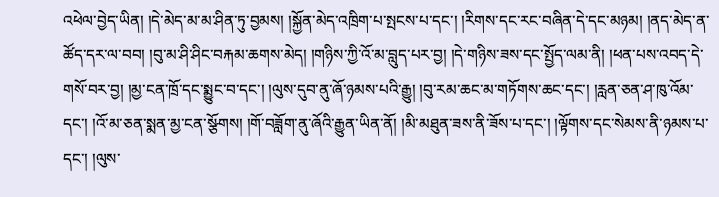འཕེལ་བྱེད་ཡིན། །དེ་མེད་མ་མ་ཤིན་ཏུ་བྱམས། །སྐྱོན་མེད་འཁྲིག་པ་སྤངས་པ་དང་། །རིགས་དང་རང་བཞིན་དེ་དང་མཉམ། །ནད་མེད་ན་ཚོད་དར་ལ་བབ། །བུ་མ་ཤི་ཤིང་བརྐམ་ཆགས་མེད། །གཉིས་ཀྱི་འོ་མ་བླུད་པར་བྱ། །དེ་གཉིས་ཟས་དང་སྤྱོད་ལམ་ནི། །ཕན་པས་འབད་དེ་གསོ་བར་བྱ། །མྱ་ངན་ཁྲོ་དང་སྨྱུང་བ་དང་། །ལུས་དུབ་ནུ་ཞོ་ཉམས་པའི་རྒྱུ། །བུ་རམ་ཆང་མ་གཏོགས་ཆང་དང་། །རླན་ཅན་ཤ་ཁུ་འོམ་དང་། །འོ་མ་ཅན་སྨན་མྱ་ངན་སྩོགས། །གོ་བཟློག་ནུ་ཞོའི་རྒྱུན་ཡིན་ནོ། །མི་མཐུན་ཟས་ནི་ཟོས་པ་དང་། །ལྟོགས་དང་སེམས་ནི་ཉམས་པ་དང་། །ལུས་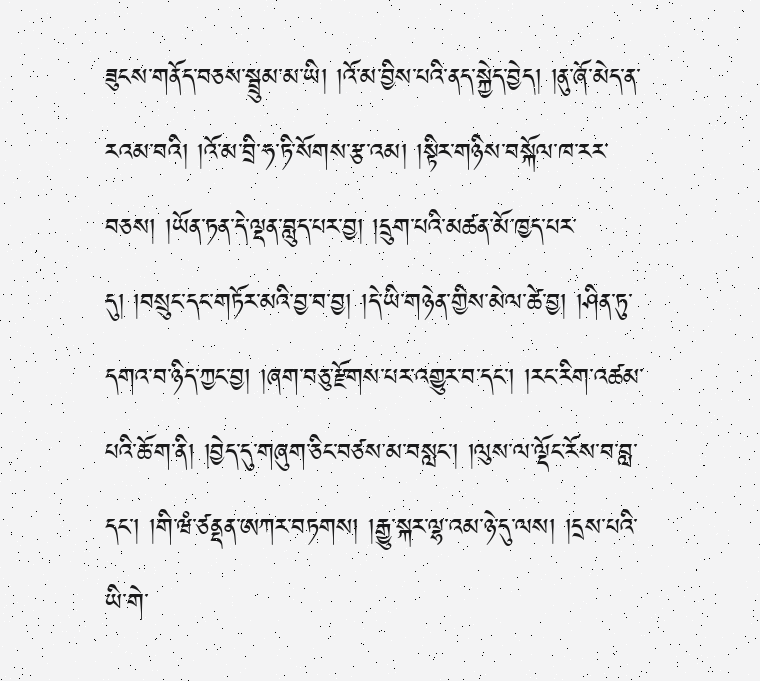ཟུངས་གནོད་བཅས་སྦྲུམ་མ་ཡི། །འོ་མ་བྱིས་པའི་ནད་སྐྱེད་བྱེད། །ནུ་ཞོ་མེད་ན་རའམ་བའི། །འོ་མ་བྲི་ཧ་ཏི་སོགས་རྩ་འམ། །སྟིར་གཉིས་བསྐོལ་ཁ་རར་བཅས། །ཡོན་ཏན་དེ་ལྡན་བླུད་པར་བྱ། །དྲུག་པའི་མཚན་མོ་ཁྱད་པར་དུ། །བསྲུང་དང་གཏོར་མའི་བྱ་བ་བྱ། །དེ་ཡི་གཉེན་གྱིས་མེལ་ཚེ་བྱ། །ཤིན་ཏུ་དགའ་བ་ཉིད་ཀྱང་བྱ། །ཞག་བཅུ་རྫོགས་པར་འགྱུར་བ་དང་། །རང་རིག་འཚམ་པའི་ཆོ་ག་ནི། །བྱེད་དུ་གཞུག་ཅིང་བཙས་མ་བསླང་། །ལུས་ལ་ལྡོང་རོས་བ་བླ་དང་། །གི་ཝཾ་ཙནྡན་ཨཀར་བཏགས། །རྒྱུ་སྐར་ལྷ་འམ་ཉེ་དུ་ལས། །དྲས་པའི་ཡི་གེ་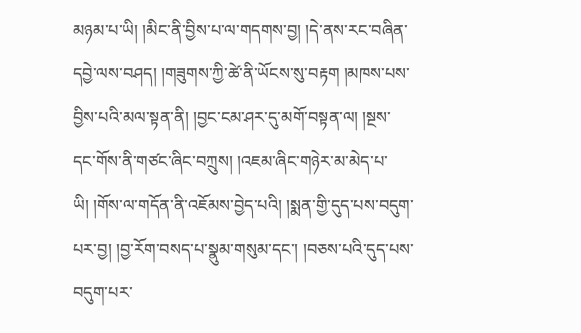མཉམ་པ་ཡི། །མིང་ནི་བྱིས་པ་ལ་གདགས་བྱ། །དེ་ནས་རང་བཞིན་དབྱེ་ལས་བཤད། །གཟུགས་ཀྱི་ཚེ་ནི་ཡོངས་སུ་བརྟག །མཁས་པས་བྱིས་པའི་མལ་སྟན་ནི། །བྱང་ངམ་ཤར་དུ་མགོ་བསྟན་ལ། །སྔས་དང་གོས་ནི་གཙང་ཞིང་བཀྲུས། །འཇམ་ཞིང་གཉེར་མ་མེད་པ་ཡི། །གོས་ལ་གདོན་ནི་འཇོམས་བྱེད་པའི། །སྨན་གྱི་དུད་པས་བདུག་པར་བྱ། །བྱ་རོག་བསད་པ་སྣུམ་གསུམ་དང་། །བཅས་པའི་དུད་པས་བདུག་པར་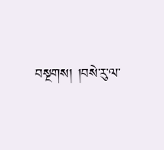བསྔགས། །བསེ་རུ་ལ་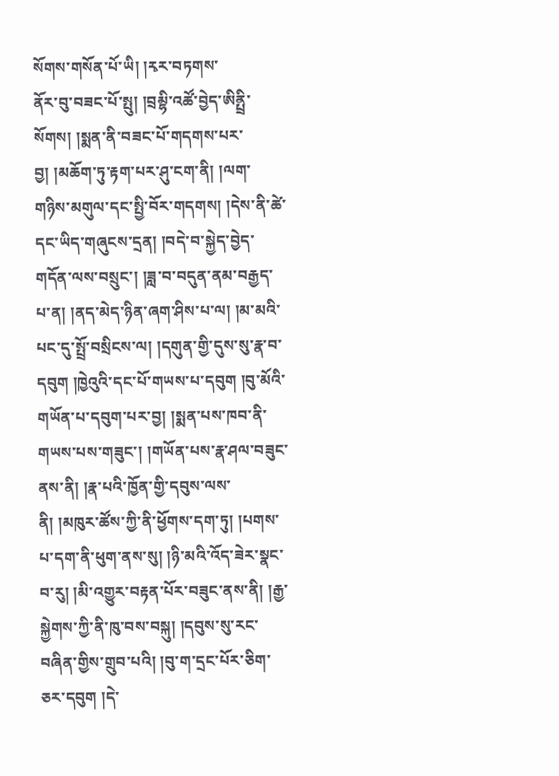སོགས་གསོན་པོ་ཡི། །རྭར་བཏགས་
ནོར་བུ་བཟང་པོ་སྤུ། །བྲམྷི་འཚོ་བྱེད་ཨིནྤྲི་སོགས། །སྨན་ནི་བཟང་པོ་གདགས་པར་བྱ། །མཆོག་ཏུ་རྟག་པར་ཤུ་ངག་ནི། །ལག་གཉིས་མགུལ་དང་སྤྱི་བོར་གདགས། །དེས་ནི་ཚེ་དང་ཡིད་གཞུངས་དྲན། །བདེ་བ་སྐྱེད་བྱེད་གདོན་ལས་བསྲུང་། །ཟླ་བ་བདུན་ནམ་བརྒྱད་པ་ན། །ནད་མེད་ཉིན་ཞག་ཤིས་པ་ལ། །མ་མའི་པང་དུ་སྤྲོ་བསྲིངས་ལ། །དགུན་གྱི་དུས་སུ་རྣ་བ་དབུག །ཁྱེའུའི་དང་པོ་གཡས་པ་དབུག །བུ་མོའི་གཡོན་པ་དབུག་པར་བྱ། །སྨན་པས་ཁབ་ནི་གཡས་པས་གཟུང་། །གཡོན་པས་རྣ་ཤལ་བཟུང་ནས་ནི། །རྣ་པའི་ཁྱོན་གྱི་དབུས་ལས་ནི། །མཁུར་ཚོས་ཀྱི་ནི་ཕྱོགས་དག་ཏུ། །པགས་པ་དག་ནི་ཕུག་ནས་སུ། །ཉི་མའི་འོད་ཟེར་སྣང་བ་རུ། །མི་འགྱུར་བརྟན་པོར་བཟུང་ནས་ནི། །རྒྱ་སྐྱེགས་ཀྱི་ནི་ཁུ་བས་བསྐུ། །དབུས་སུ་རང་བཞིན་གྱིས་གྲུབ་པའི། །བུ་ག་དྲང་པོར་ཅིག་ཅར་དབུག །དེ་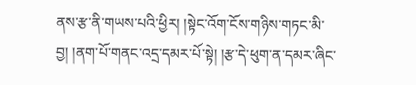ནས་རྩ་ནི་གཡས་པའི་ཕྱིར། །སྟེང་འོག་ངོས་གཉིས་གཏང་མི་བྱ། །ནག་པོ་གནང་འདྲ་དམར་པོ་སྟེ། །རྩ་དེ་ཕུག་ན་དམར་ཞིང་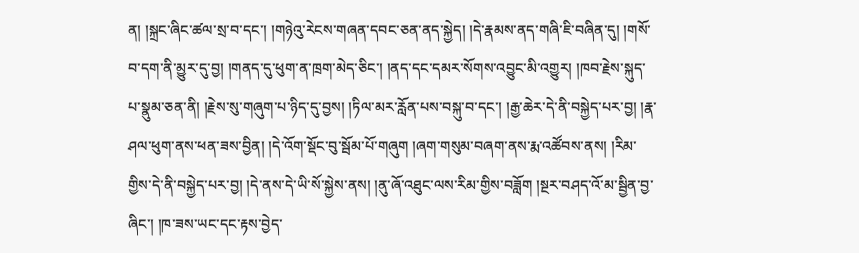ན། །སྐྲང་ཞིང་ཚལ་སྲ་བ་དང་། །གཉེའུ་རེངས་གཞན་དབང་ཅན་ནད་སྐྱེད། །དེ་རྣམས་ནད་གཞི་ཇི་བཞིན་དུ། །གསོ་བ་དག་ནི་མྱུར་དུ་བྱ། །གནད་དུ་ཕུག་ན་ཁྲག་མེད་ཅིང་། །ནད་དང་དམར་སོགས་འབྱུང་མི་འགྱུར། །ཁབ་རྗེས་སྐུད་པ་སྣུམ་ཅན་ནི། །རྗེས་སུ་གཞུག་པ་ཉིད་དུ་བྱས། །ཏིལ་མར་རློན་པས་བསྐུ་བ་དང་། །རྒྱ་ཆེར་དེ་ནི་བསྐྱེད་པར་བྱ། །རྣ་ཤལ་ཕུག་ནས་ཕན་ཟས་བྱིན། །དེ་འོག་སྡོང་བུ་སྦོམ་པོ་གཞུག །ཞག་གསུམ་བཞག་ནས་རྨ་འཚོབས་ནས། །རིམ་གྱིས་དེ་ནི་བསྐྱེད་པར་བྱ། །དེ་ནས་དེ་ཡི་སོ་སྐྱེས་ནས། །ནུ་ཞོ་འཐུང་ལས་རིམ་གྱིས་བཟློག །སྔར་བཤད་འོ་མ་སྦྱིན་བྱ་ཞིང་། །ཁ་ཟས་ཡང་དང་རྟས་བྱེད་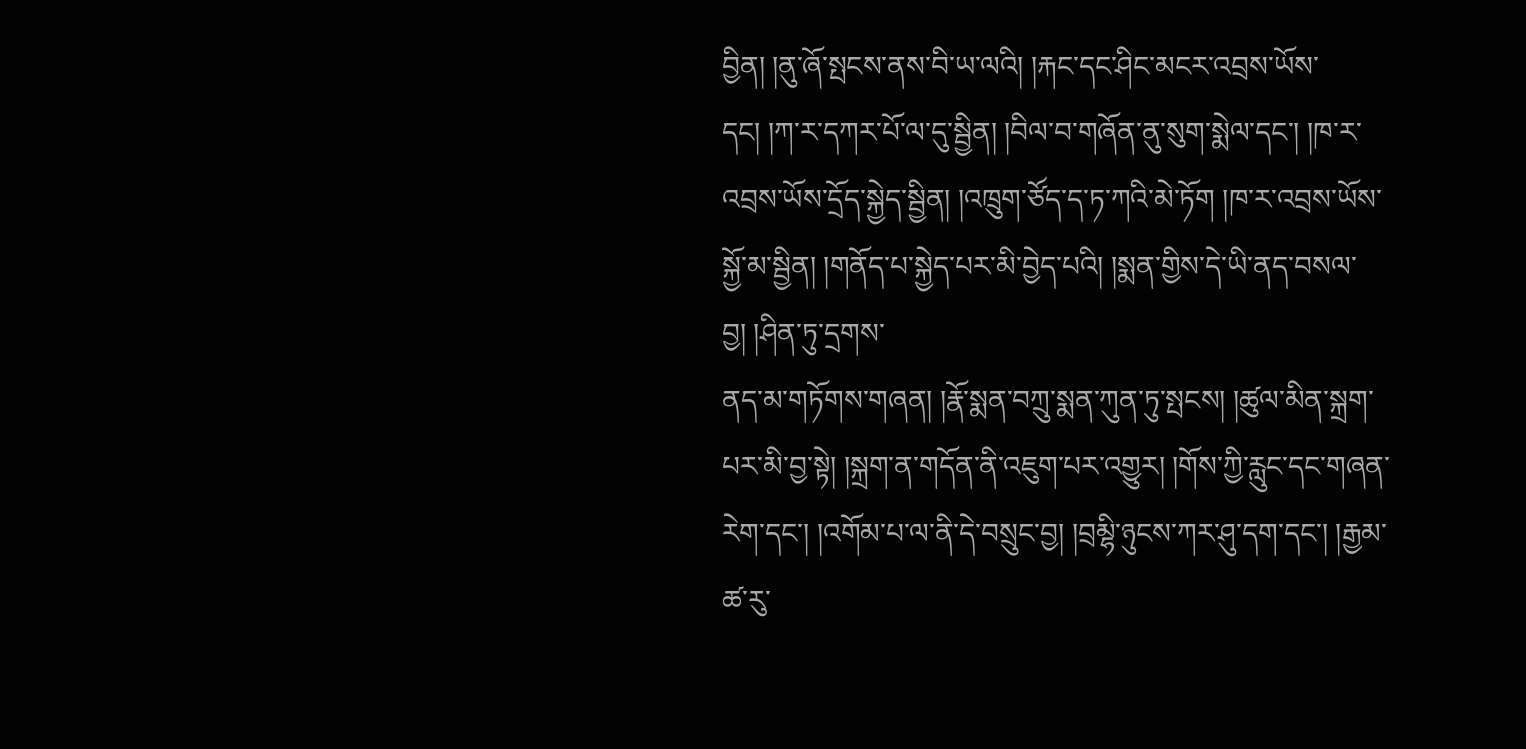བྱིན། །ནུ་ཞོ་སྤངས་ནས་བི་ཡ་ལའི། །རྐང་དང་ཤིང་མངར་འབྲས་ཡོས་དང། །ཀ་ར་དཀར་པོ་ལ་དུ་སྦྱིན། །བིལ་བ་གཞོན་ནུ་སུག་སྨེལ་དང་། །ཁ་ར་འབྲས་ཡོས་དྲོད་སྐྱེད་སྦྱིན། །འཁྲུག་ཙོད་ད་ཏ་ཀའི་མེ་ཏོག །ཁ་ར་འབྲས་ཡོས་སྐྱོ་མ་སྦྱིན། །གནོད་པ་སྐྱེད་པར་མི་བྱེད་པའི། །སྨན་གྱིས་དེ་ཡི་ནད་བསལ་བྱ། །ཤིན་ཏུ་དྲགས་
ནད་མ་གཏོགས་གཞན། །རྣོ་སྨན་བཀྲུ་སྨན་ཀུན་ཏུ་སྤངས། །ཚུལ་མིན་སྐྲག་པར་མི་བྱ་སྟེ། །སྐྲག་ན་གདོན་ནི་འཇུག་པར་འགྱུར། །གོས་ཀྱི་རླུང་དང་གཞན་རེག་དང་། །འགོམ་པ་ལ་ནི་དེ་བསྲུང་བྱ། །བྲམྷི་ཉུངས་ཀར་ཤུ་དག་དང་། །རྒྱམ་ཚ་རུ་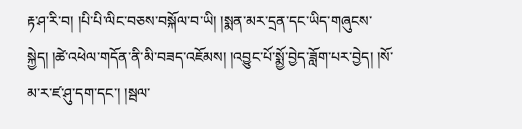རྟ་ཤ་རི་བ། །པི་པི་ལིང་བཅས་བསྐོལ་བ་ཡི། །སྨན་མར་དྲན་དང་ཡིད་གཞུངས་སྐྱེད། །ཚེ་འཕེལ་གདོན་ནི་མི་བཟད་འཇོམས། །འབྱུང་པོ་སྨྱོ་བྱེད་ཟློག་པར་བྱེད། །སོ་མ་ར་ཛ་ཤུ་དག་དང་། །སྦལ་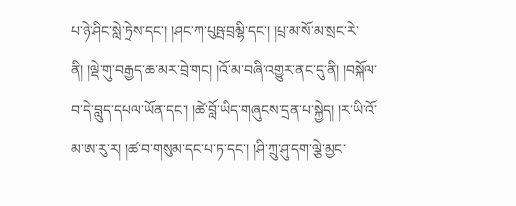པ་ཉེ་ཤིང་སླེ་ཏྲེས་དང་། །ཤང་ཀ་པུཥྤ་བྲམྷི་དང་། །པྲ་མ་སོ་མ་སྲང་རེ་ནི། །ལྡེ་གུ་བརྒྱད་ཆ་མར་བྲེ་གང། །འོ་མ་བཞི་འགྱུར་ནང་དུ་ནི། །བསྐོལ་བ་དེ་བླུད་དཔལ་ཡོན་དང་། །ཚེ་བློ་ཡིད་གཞུངས་དྲན་པ་སྐྱེད། །ར་ཡི་འོ་མ་ཨ་རུ་ར། །ཚ་བ་གསུམ་དང་པ་ཏ་དང་། །ཤི་ཀྲུ་ཤུ་དག་ལྕེ་མྱང་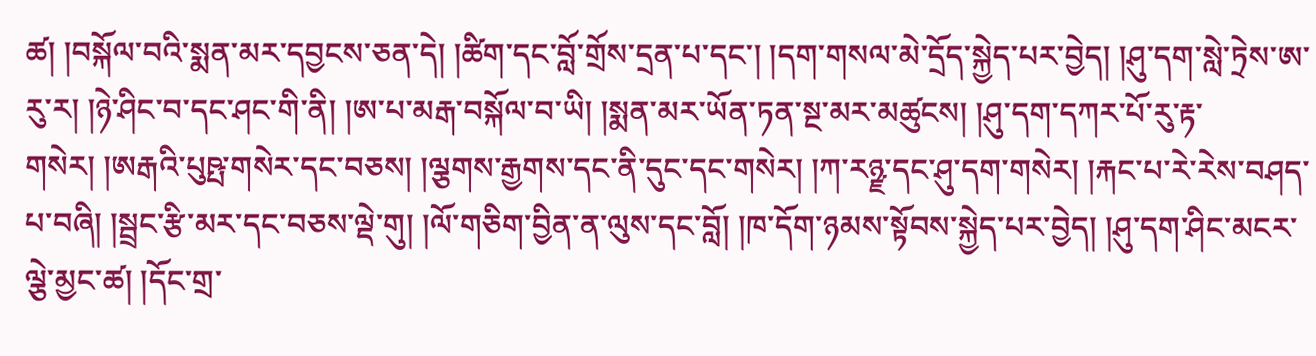ཚ། །བསྐོལ་བའི་སྨན་མར་དབྱངས་ཅན་དེ། །ཚིག་དང་བློ་གྲོས་དྲན་པ་དང་། །དག་གསལ་མེ་དྲོད་སྐྱེད་པར་བྱེད། །ཤུ་དག་སླེ་ཏྲེས་ཨ་རུ་ར། །ཉེ་ཤིང་བ་དང་ཤང་གི་ནི། །ཨ་པ་མརྒ་བསྐོལ་བ་ཡི། །སྨན་མར་ཡོན་ཏན་སྔ་མར་མཚུངས། །ཤུ་དག་དཀར་པོ་རུ་རྟ་གསེར། །ཨརྒའི་པུཥྤ་གསེར་དང་བཅས། །ལྕགས་རྒྱགས་དང་ནི་དུང་དང་གསེར། །ཀ་རཉྫ་དང་ཤུ་དག་གསེར། །རྐང་པ་རེ་རེས་བཤད་པ་བཞི། །སྦྲང་རྩི་མར་དང་བཅས་ལྡེ་གུ། །ལོ་གཅིག་བྱིན་ན་ལུས་དང་བློ། །ཁ་དོག་ཉམས་སྟོབས་སྐྱེད་པར་བྱེད། །ཤུ་དག་ཤིང་མངར་ལྕེ་མྱང་ཚ། །དོང་གྲ་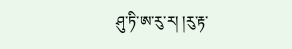ཤུ་ཏི་ཨ་རུ་ར། །རུ་རྟ་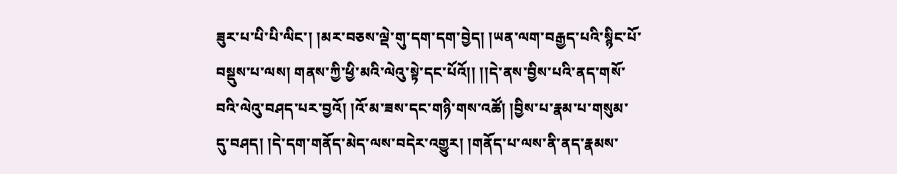ཟུར་པ་པི་པི་ལིང་། །མར་བཅས་ལྡེ་གུ་དག་དག་བྱེད། །ཡན་ལག་བརྒྱད་པའི་སྙིང་པོ་བསྡུས་པ་ལས། གནས་ཀྱི་ཕྱི་མའི་ལེའུ་སྟེ་དང་པོའོ།། །།དེ་ནས་བྱིས་པའི་ནད་གསོ་བའི་ལེའུ་བཤད་པར་བྱའོ། །འོ་མ་ཟས་དང་གཉི་གས་འཚོ། །བྱིས་པ་རྣམ་པ་གསུམ་དུ་བཤད། །དེ་དག་གནོད་མེད་ལས་བདེར་འགྱུར། །གནོད་པ་ལས་ནི་ནད་རྣམས་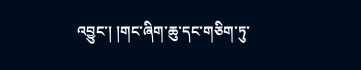འབྱུང་། །གང་ཞིག་ཆུ་དང་གཅིག་ཏུ་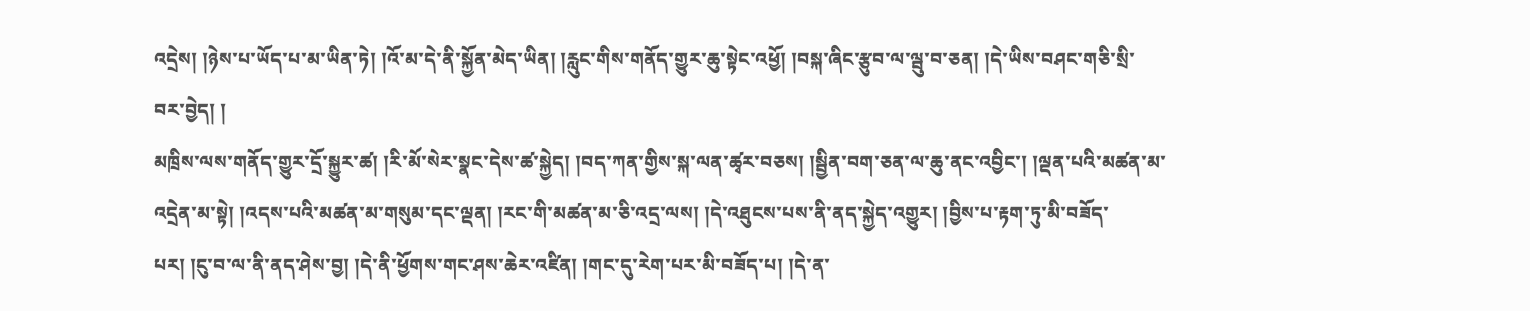འདྲེས། །ཉེས་པ་ཡོད་པ་མ་ཡིན་ཏེ། །འོ་མ་དེ་ནི་སྐྱོན་མེད་ཡིན། །རླུང་གིས་གནོད་གྱུར་ཆུ་སྟེང་འཕྱོ། །བསྐ་ཞིང་རྩུབ་ལ་ལྦུ་བ་ཅན། །དེ་ཡིས་བཤང་གཅི་སྲི་བར་བྱེད། །
མཁྲིས་ལས་གནོད་གྱུར་དྲོ་སྐྱུར་ཚ། །རི་མོ་སེར་སྣང་དེས་ཚ་སྐྱེད། །བད་ཀན་གྱིས་སྐ་ལན་ཚྭར་བཅས། །སྦྱིན་བག་ཅན་ལ་ཆུ་ནང་འབྱིང་། །ལྡན་པའི་མཚན་མ་འདྲེན་མ་སྟེ། །འདས་པའི་མཚན་མ་གསུམ་དང་ལྡན། །རང་གི་མཚན་མ་ཅི་འདྲ་ལས། །དེ་འཐུངས་པས་ནི་ནད་སྐྱེད་འགྱུར། །བྱིས་པ་རྟག་ཏུ་མི་བཟོད་པར། །ངུ་བ་ལ་ནི་ནད་ཤེས་བྱ། །དེ་ནི་ཕྱོགས་གང་ཤས་ཆེར་འཛིན། །གང་དུ་རེག་པར་མི་བཟོད་པ། །དེ་ན་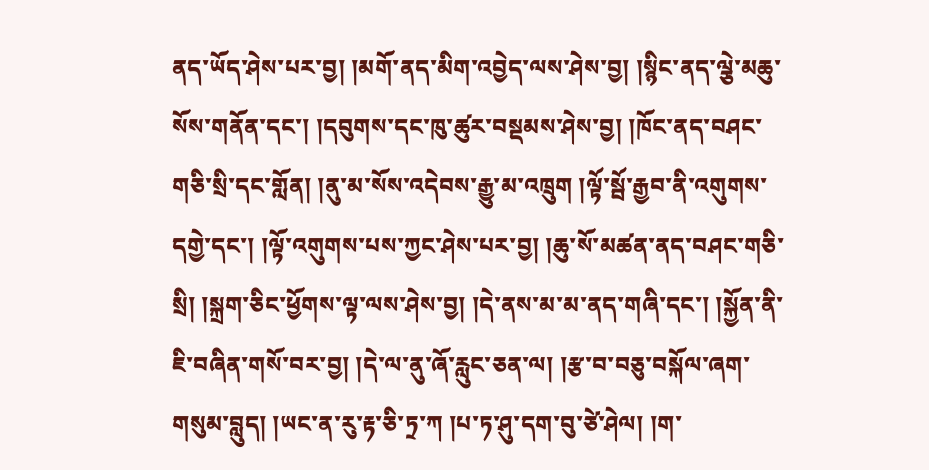ནད་ཡོད་ཤེས་པར་བྱ། །མགོ་ནད་མིག་འབྱེད་ལས་ཤེས་བྱ། །སྙིང་ནད་ལྕེ་མཆུ་སོས་གནོན་དང་། །དབུགས་དང་ཁུ་ཚུར་བསྡམས་ཤེས་བྱ། །ཁོང་ནད་བཤང་གཅི་སྲི་དང་གློན། །ནུ་མ་སོས་འདེབས་རྒྱུ་མ་འཁྲུག །ལྟོ་སྦོ་རྒྱབ་ནི་འགུགས་དགྱེ་དང་། །ལྟོ་འགུགས་པས་ཀྱང་ཤེས་པར་བྱ། །ཆུ་སོ་མཚན་ནད་བཤང་གཅི་སྲི། །སྐྲག་ཅིང་ཕྱོགས་ལྟ་ལས་ཤེས་བྱ། །དེ་ནས་མ་མ་ནད་གཞི་དང་། །སྐྱོན་ནི་ཇི་བཞིན་གསོ་བར་བྱ། །དེ་ལ་ནུ་ཞོ་རླུང་ཅན་ལ། །རྩ་བ་བཅུ་བསྐོལ་ཞག་གསུམ་བླུད། །ཡང་ན་རུ་རྟ་ཅི་ཏྲ་ཀ །པ་ཏ་ཤུ་དག་བུ་ཙེ་ཤེལ། །ག་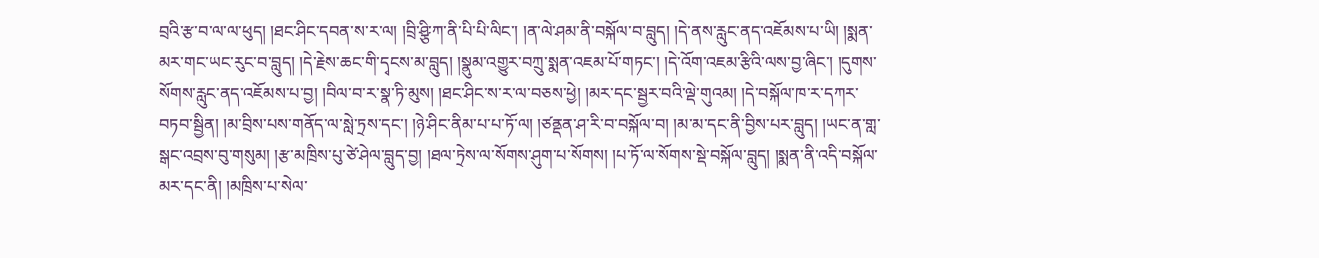བྲའི་རྩ་བ་ལ་ལ་ཕུད། །ཐང་ཤིང་དབན་ས་ར་ལ། །བྲི་ཤྩི་ཀ་ནི་པི་པི་ལིང་། །ན་ལེ་ཤམ་ནི་བསྐོལ་བ་བླུད། །དེ་ནས་རླུང་ནད་འཇོམས་པ་ཡི། །སྨན་མར་གང་ཡང་རུང་བ་བླུད། །དེ་རྗེས་ཆང་གི་དྭངས་མ་བླུད། །སྣུམ་འགྱུར་བཀྲུ་སྨན་འཇམ་པོ་གཏང་། །དེ་འོག་འཇམ་རྩིའི་ལས་བྱ་ཞིང་། །དུགས་སོགས་རླུང་ནད་འཇོམས་པ་བྱ། །བིལ་བ་ར་སྣ་ཏི་མུས། །ཐང་ཤིང་ས་ར་ལ་བཅས་ཕྱེ། །མར་དང་སྦྱར་བའི་ལྡེ་གུའམ། །དེ་བསྐོལ་ཁ་ར་དཀར་བཏབ་སྦྱིན། །མ་བྲིས་པས་གནོད་ལ་སླེ་ཏྲས་དང་། །ཉེ་ཤིང་ནིམ་པ་པ་ཏོ་ལ། །ཙནྡན་ཤ་རི་བ་བསྐོལ་བ། །མ་མ་དང་ནི་བྱིས་པར་བླུད། །ཡང་ན་གླ་སྒང་འབྲས་བུ་གསུམ། །རྩ་མཁྲིས་པུ་ཙེ་ཤེལ་བླུད་བྱ། །ཐལ་ཏྲེས་ལ་སོགས་ཤུག་པ་སོགས། །པ་ཏོ་ལ་སོགས་སྡེ་བསྐོལ་བླུད། །སྨན་ནི་འདི་བསྐོལ་མར་དང་ནི། །མཁྲིས་པ་སེལ་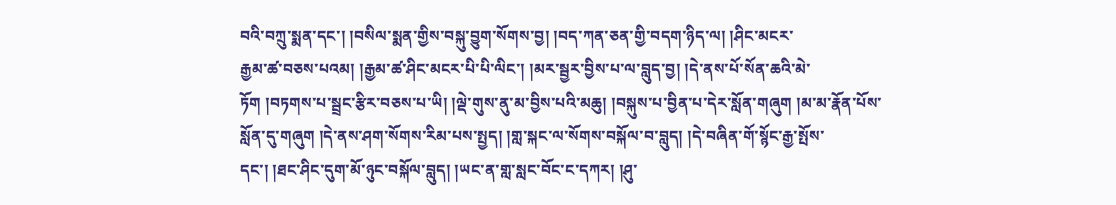བའི་བཀྲུ་སྨན་དང་། །བསིལ་སྨན་གྱིས་བསྐུ་བྱུག་སོགས་བྱ། །བད་ཀན་ཅན་གྱི་བདག་ཉིད་ལ། །ཤིང་མངར་
རྒྱམ་ཚ་བཅས་པའམ། །རྒྱམ་ཚ་ཤིང་མངར་པི་པི་ལིང་། །མར་སྦྱར་བྱིས་པ་ལ་བླུད་བྱ། །དེ་ནས་པོ་སོན་ཆའི་མེ་ཏོག །བཏགས་པ་སྦྲང་རྩིར་བཅས་པ་ཡི། །ལྡེ་གུས་ནུ་མ་བྱིས་པའི་མཆུ། །བསྐུས་པ་བྱིན་པ་དེར་སློན་གཞུག །མ་མ་རྣོན་པོས་སློན་དུ་གཞུག །དེ་ནས་ཤག་སོགས་རིམ་པས་སྤྱད། །གླ་སྐང་ལ་སོགས་བསྐོལ་བ་བླུད། །དེ་བཞིན་གོ་སྙོང་རྒྱ་སྤོས་དང་། །ཐང་ཤིང་དུག་མོ་ཉུང་བསྐོལ་བླུད། །ཡང་ན་གླ་སླང་བོང་ང་དཀར། །ཤུ་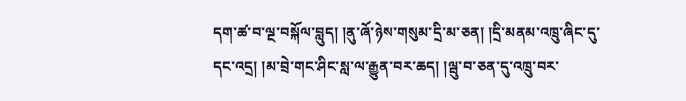དག་ཚ་བ་ལྔ་བསྐོལ་བླུད། །ནུ་ཞོ་ཉེས་གསུམ་དྲི་མ་ཅན། །དྲི་མནམ་འཁྲུ་ཞིང་དུ་དང་འདྲ། །མ་བྲེ་གང་ཤིང་སླ་ལ་རྒྱུན་བར་ཆད། །ལྦུ་བ་ཅན་དུ་འཁྲུ་བར་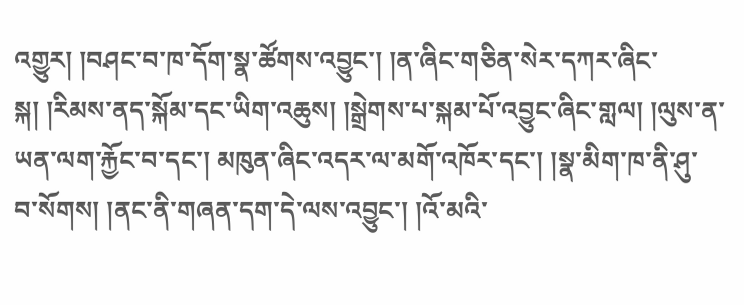འགྱུར། །བཤང་བ་ཁ་དོག་སྣ་ཚོགས་འབྱུང་། །ན་ཞིང་གཅིན་སེར་དཀར་ཞིང་སྐ། །རིམས་ནད་སྐོམ་དང་ཡིག་འཆུས། །སྒྲེགས་པ་སྐམ་པོ་འབྱུང་ཞིང་གླལ། །ལུས་ན་ཡན་ལག་རྐྱོང་བ་དང་། མཁུན་ཞིང་འདར་ལ་མགོ་འཁོར་དང་། །སྣ་མིག་ཁ་ནི་ཤུ་བ་སོགས། །ནང་ནི་གཞན་དག་དེ་ལས་འབྱུང་། །འོ་མའི་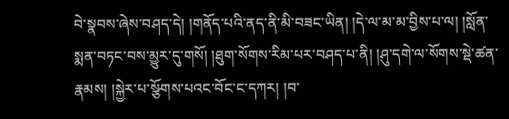བེ་སྣབས་ཞེས་བཤད་དེ། །གནོད་པའི་ནད་ནི་མི་བཟང་ཡིན། །དེ་ལ་མ་མ་བྱིས་པ་ལ། །སློན་སྨན་བཏང་བས་མྱུར་དུ་གསོ། །ཐུག་སོགས་རིམ་པར་བཤད་པ་ནི། །ཤུ་དགེ་ལ་སོགས་སྡེ་ཚན་རྣམས། །སྐྱེར་པ་སྩོགས་པའང་བོང་ང་དཀར། །བ་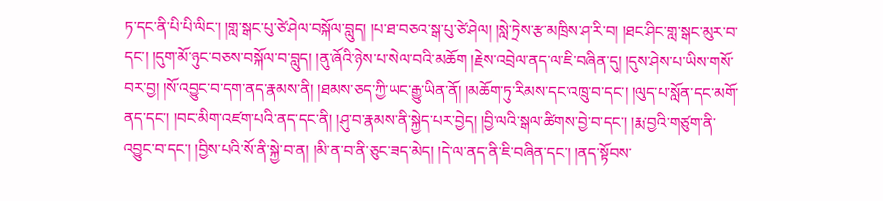ཏ་དང་ནི་པི་པི་ལིང་། །གླ་སྒང་པུ་ཙེ་ཤེལ་བསྐོལ་བླུད། །པ་ཐ་བཅའ་སྒ་པུ་ཙེ་ཤེལ། །སླེ་ཏྲེས་རྩ་མཁྲིས་ཤ་རི་བ། །ཐང་ཤིང་གླ་སྒང་མུར་བ་དང་། །དུག་མོ་ཉུང་བཅས་བསྐོལ་བ་བླུད། །ནུ་ཞོའི་ཉེས་པ་སེལ་བའི་མཆོག །རྗེས་འབྲེལ་ནད་ལ་ཇི་བཞིན་དུ། །དུས་ཤེས་པ་ཡིས་གསོ་བར་བྱ། །སོ་འབྱུང་བ་དག་ནད་རྣམས་ནི། །ཐམས་ཅད་ཀྱི་ཡང་རྒྱུ་ཡིན་ནོ། །མཆོག་ཏུ་རིམས་དང་འཁྲུ་བ་དང་། །ལུད་པ་སློན་དང་མགོ་ནད་དང་། །བང་མིག་འཛག་པའི་ནད་དང་ནི། །ཤུ་བ་རྣམས་ནི་སྐྱེད་པར་བྱེད། །བྱི་ལའི་སྒལ་ཚིགས་བྱེ་བ་དང་། །རྨ་བྱའི་གཙུག་ནི་འབྱུང་བ་དང་། །བྱིས་པའི་སོ་ནི་སྐྱེ་བ་ན། །མི་ན་བ་ནི་ཅུང་ཟད་མེད། །དེ་ལ་ནད་ནི་ཇི་བཞིན་དང་། །ནད་སྟོབས་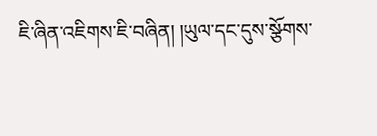ཇི་ཞིན་འཇིགས་ཇི་བཞིན། །ཡུལ་དང་དུས་སྩོགས་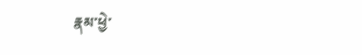རྣམ་ཕྱེ་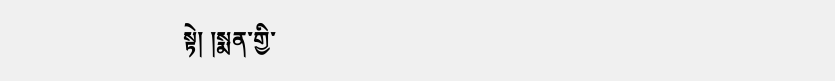སྟེ། །སྨན་གྱི་